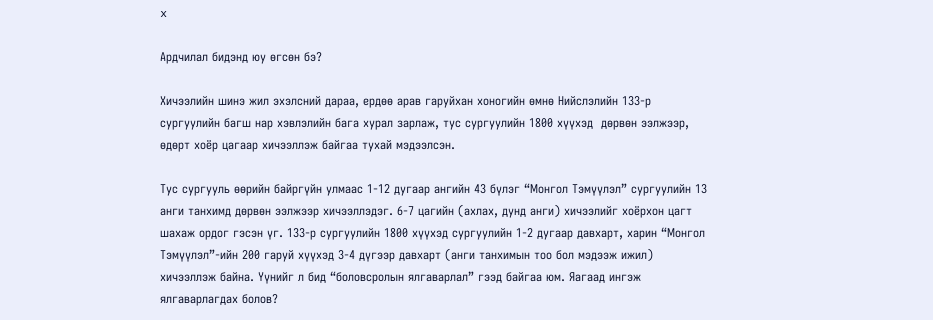x

Ардчилал бидэнд юу өгсөн бэ?

Хичээлийн шинэ жил эхэлсний дараа, ердөө арав гаруйхан хоногийн өмнө Нийслэлийн 133-р сургуулийн багш нар хэвлэлийн бага хурал зарлаж, тус сургуулийн 1800 хүүхэд  дөрвөн ээлжээр, өдөрт хоёр цагаар хичээллэж байгаа тухай мэдээлсэн.

Тус сургууль өөрийн байргүйн улмаас 1-12 дугаар ангийн 43 бүлэг “Монгол Тэмүүлэл” сургуулийн 13 анги танхимд дөрвөн ээлжээр хичээллэдэг. 6-7 цагийн (ахлах, дунд анги) хичээлийг хоёрхон цагт шахаж ордог гэсэн үг. 133-р сургуулийн 1800 хүүхэд сургуулийн 1-2 дугаар давхарт, харин “Монгол Тэмүүлэл”-ийн 200 гаруй хүүхэд 3-4 дүгээр давхарт (анги танхимын тоо бол мэдээж ижил) хичээллэж байна. Үүнийг л бид “боловсролын ялгаварлал” гээд байгаа юм. Яагаад ингэж ялгаварлагдах болов?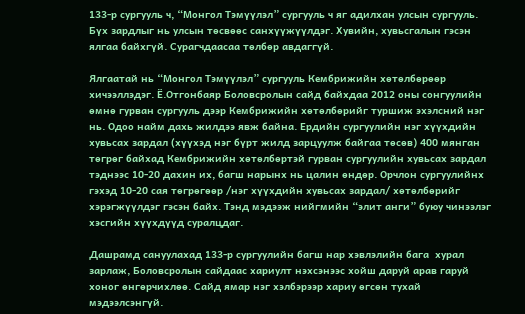133-р сургууль ч, “Монгол Тэмүүлэл” сургууль ч яг адилхан улсын сургууль. Бүх зардлыг нь улсын төсвөөс санхүүжүүлдэг. Хувийн, хувьсгалын гэсэн ялгаа байхгүй. Сурагчдаасаа төлбөр авдаггүй.

Ялгаатай нь “Монгол Тэмүүлэл” сургууль Кембрижийн хөтөлбөрөөр хичээллэдэг. Ё.Отгонбаяр Боловсролын сайд байхдаа 2012 оны сонгуулийн өмнө гурван сургууль дээр Кембрижийн хөтөлбөрийг туршиж эхэлсний нэг нь. Одоо найм дахь жилдээ явж байна. Ердийн сургуулийн нэг хүүхдийн хувьсах зардал (хүүхэд нэг бүрт жилд зарцуулж байгаа төсөв) 400 мянган төгрөг байхад Кембрижийн хөтөлбөртэй гурван сургуулийн хувьсах зардал тэднээс 10-20 дахин их, багш нарынх нь цалин өндөр. Орчлон сургуулийнх гэхэд 10-20 сая төгрөгөөр /нэг хүүхдийн хувьсах зардал/ хөтөлбөрийг хэрэгжүүлдэг гэсэн байх. Тэнд мэдээж нийгмийн “элит анги” буюу чинээлэг хэсгийн хүүхдүүд суралцдаг.

Дашрамд сануулахад 133-р сургуулийн багш нар хэвлэлийн бага  хурал зарлаж, Боловсролын сайдаас хариулт нэхсэнээс хойш даруй арав гаруй хоног өнгөрчихлөө. Сайд ямар нэг хэлбэрээр хариу өгсөн тухай мэдээлсэнгүй.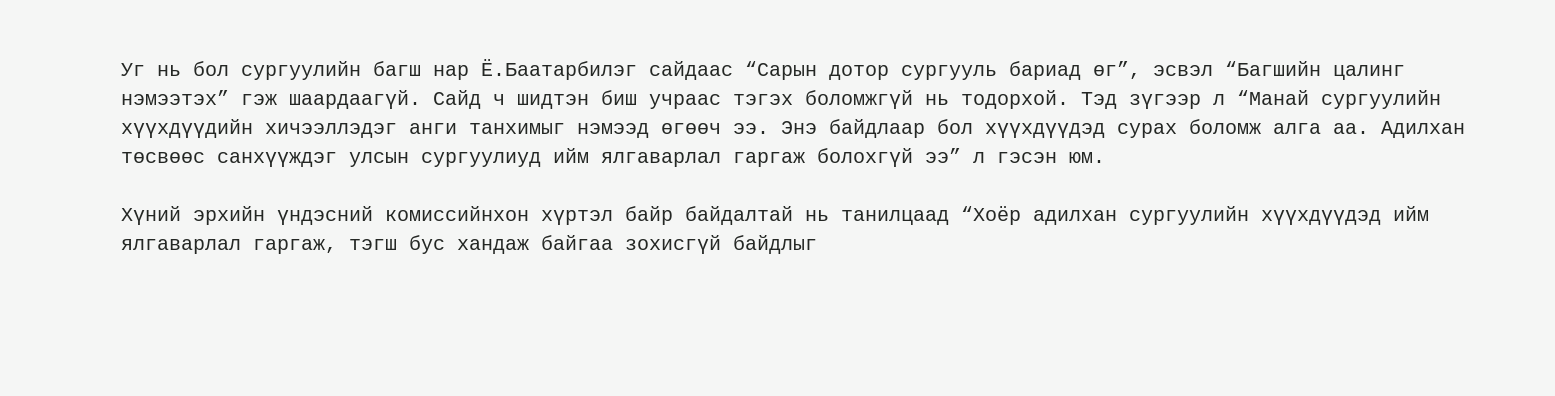Уг нь бол сургуулийн багш нар Ё.Баатарбилэг сайдаас “Сарын дотор сургууль бариад өг”, эсвэл “Багшийн цалинг нэмээтэх” гэж шаардаагүй. Сайд ч шидтэн биш учраас тэгэх боломжгүй нь тодорхой. Тэд зүгээр л “Манай сургуулийн хүүхдүүдийн хичээллэдэг анги танхимыг нэмээд өгөөч ээ. Энэ байдлаар бол хүүхдүүдэд сурах боломж алга аа. Адилхан төсвөөс санхүүждэг улсын сургуулиуд ийм ялгаварлал гаргаж болохгүй ээ” л гэсэн юм.

Хүний эрхийн үндэсний комиссийнхон хүртэл байр байдалтай нь танилцаад “Хоёр адилхан сургуулийн хүүхдүүдэд ийм ялгаварлал гаргаж, тэгш бус хандаж байгаа зохисгүй байдлыг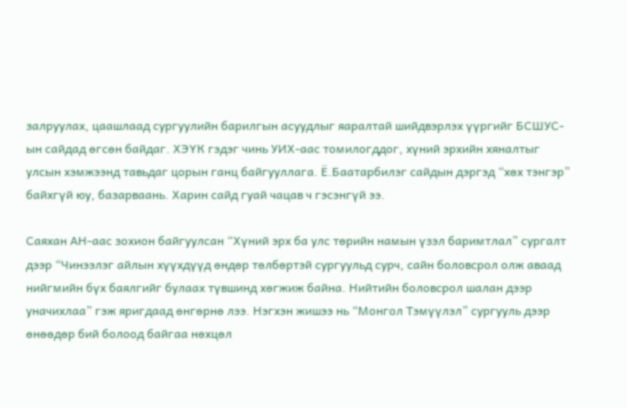залруулах, цаашлаад сургуулийн барилгын асуудлыг яаралтай шийдвэрлэх үүргийг БСШУС-ын сайдад өгсөн байдаг. ХЭҮК гэдэг чинь УИХ-аас томилогддог, хүний эрхийн хяналтыг улсын хэмжээнд тавьдаг цорын ганц байгууллага. Ё.Баатарбилэг сайдын дэргэд “хөх тэнгэр” байхгүй юу, базарваань. Харин сайд гуай чацав ч гэсэнгүй ээ.

Саяхан АН-аас зохион байгуулсан “Хүний эрх ба улс төрийн намын үзэл баримтлал” сургалт дээр “Чинээлэг айлын хүүхдүүд өндөр төлбөртэй сургуульд сурч, сайн боловсрол олж аваад нийгмийн бүх баялгийг булаах түвшинд хөгжиж байна. Нийтийн боловсрол шалан дээр уначихлаа” гэж яригдаад өнгөрнө лээ. Нэгхэн жишээ нь “Монгол Тэмүүлэл” сургууль дээр өнөөдөр бий болоод байгаа нөхцөл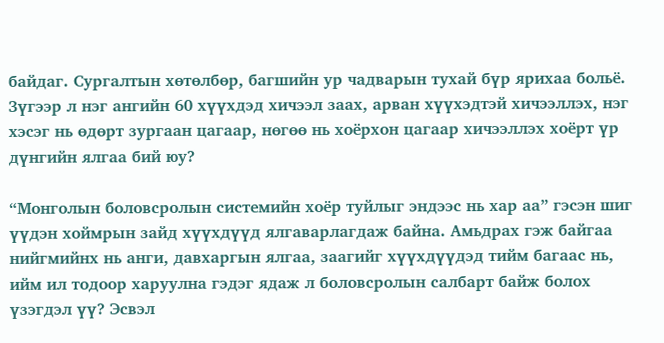байдаг. Сургалтын хөтөлбөр, багшийн ур чадварын тухай бүр ярихаа больё. Зүгээр л нэг ангийн 60 хүүхдэд хичээл заах, арван хүүхэдтэй хичээллэх, нэг хэсэг нь өдөрт зургаан цагаар, нөгөө нь хоёрхон цагаар хичээллэх хоёрт үр дүнгийн ялгаа бий юу?

“Монголын боловсролын системийн хоёр туйлыг эндээс нь хар аа” гэсэн шиг үүдэн хоймрын зайд хүүхдүүд ялгаварлагдаж байна. Амьдрах гэж байгаа нийгмийнх нь анги, давхаргын ялгаа, заагийг хүүхдүүдэд тийм багаас нь, ийм ил тодоор харуулна гэдэг ядаж л боловсролын салбарт байж болох үзэгдэл үү? Эсвэл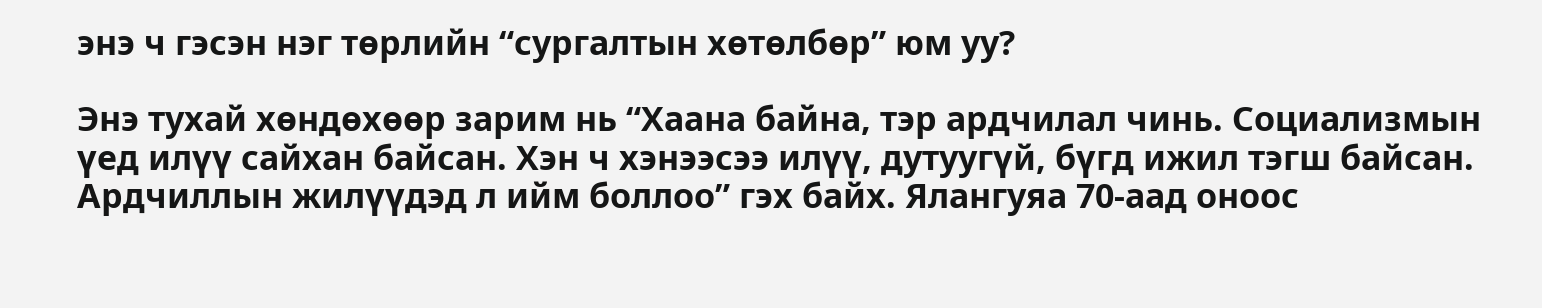энэ ч гэсэн нэг төрлийн “сургалтын хөтөлбөр” юм уу?

Энэ тухай хөндөхөөр зарим нь “Хаана байна, тэр ардчилал чинь. Социализмын үед илүү сайхан байсан. Хэн ч хэнээсээ илүү, дутуугүй, бүгд ижил тэгш байсан. Ардчиллын жилүүдэд л ийм боллоо” гэх байх. Ялангуяа 70-аад оноос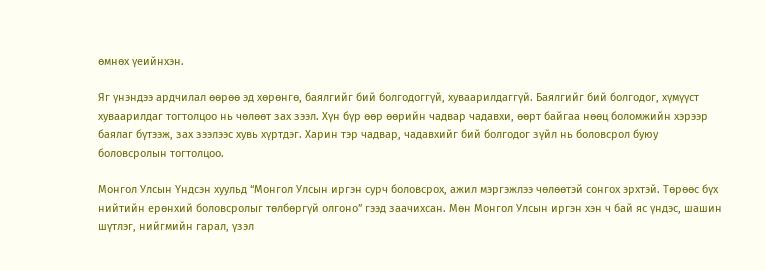өмнөх үеийнхэн.

Яг үнэндээ ардчилал өөрөө эд хөрөнгө, баялгийг бий болгодоггүй, хуваарилдаггүй. Баялгийг бий болгодог, хүмүүст хуваарилдаг тогтолцоо нь чөлөөт зах зээл. Хүн бүр өөр өөрийн чадвар чадавхи, өөрт байгаа нөөц боломжийн хэрээр баялаг бүтээж, зах зээлээс хувь хүртдэг. Харин тэр чадвар, чадавхийг бий болгодог зүйл нь боловсрол буюу боловсролын тогтолцоо.

Монгол Улсын Үндсэн хуульд “Монгол Улсын иргэн сурч боловсрох, ажил мэргэжлээ чөлөөтэй сонгох эрхтэй. Төрөөс бүх нийтийн ерөнхий боловсролыг төлбөргүй олгоно” гээд заачихсан. Мөн Монгол Улсын иргэн хэн ч бай яс үндэс, шашин шүтлэг, нийгмийн гарал, үзэл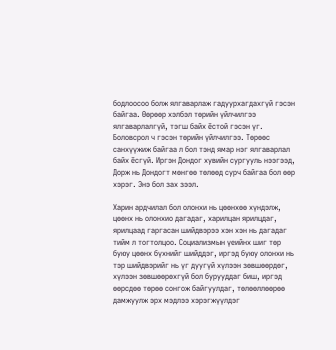бодлоосоо болж ялгаварлаж гадуурхагдахгүй гэсэн байгаа. Өөрөөр хэлбэл төрийн үйлчилгээ ялгаварлалгүй, тэгш байх ёстой гэсэн үг. Боловсрол ч гэсэн төрийн үйлчилгээ. Төрөөс санхүүжиж байгаа л бол тэнд ямар нэг ялгаварлал байх ёсгүй. Иргэн Дондог хувийн сургууль нээгээд, Дорж нь Дондогт мөнгөө төлөөд сурч байгаа бол өөр хэрэг. Энэ бол зах зээл.

Харин ардчилал бол олонхи нь цөөнхөө хүндэлж, цөөнх нь олонхио дагадаг, харилцан ярилцдаг, ярилцаад гаргасан шийдвэрээ хэн хэн нь дагадаг тийм л тогтолцоо. Социализмын үеийнх шиг төр буюу цөөнх бүхнийг шийддэг, иргэд буюу олонхи нь тэр шийдвэрийг нь үг дуугүй хүлээн зөвшөөрдөг, хүлээн зөвшөөрөхгүй бол бурууддаг биш, иргэд өөрсдөө төрөө сонгож байгуулдаг, төлөөллөөрөө дамжуулж эрх мэдлээ хэрэгжүүлдэг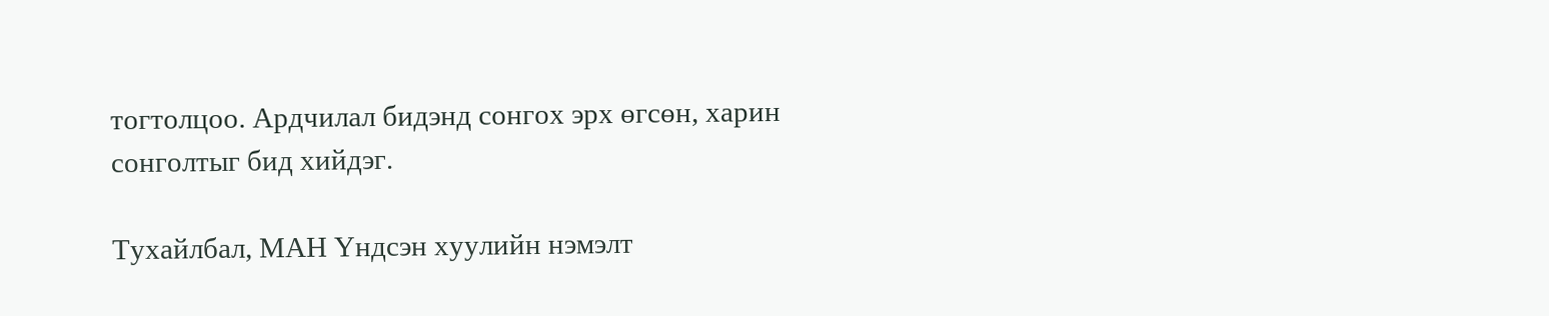тогтолцоо. Ардчилал бидэнд сонгох эрх өгсөн, харин сонголтыг бид хийдэг.

Тухайлбал, МАН Үндсэн хуулийн нэмэлт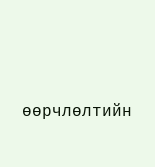өөрчлөлтийн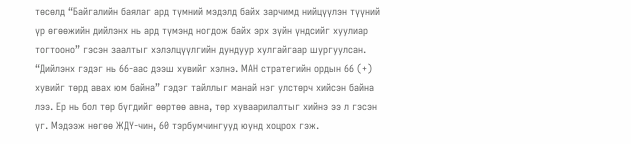төсөлд “Байгалийн баялаг ард түмний мэдэлд байх зарчимд нийцүүлэн түүний үр өгөөжийн дийлэнх нь ард түмэнд ногдож байх эрх зүйн үндсийг хуулиар тогтооно” гэсэн заалтыг хэлэлцүүлгийн дундуур хулгайгаар шургуулсан. “Дийлэнх гэдэг нь 66-аас дээш хувийг хэлнэ. МАН стратегийн ордын 66 (+) хувийг төрд авах юм байна” гэдэг тайллыг манай нэг улстөрч хийсэн байна лээ. Ер нь бол төр бүгдийг өөртөө авна, төр хуваарилалтыг хийнэ ээ л гэсэн үг. Мэдээж нөгөө ЖДҮ-чин, 60 тэрбумчингууд юунд хоцрох гэж.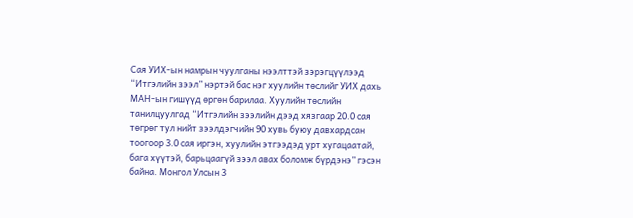Сая УИХ-ын намрын чуулганы нээлттэй зэрэгцүүлээд “Итгэлийн зээл” нэртэй бас нэг хуулийн төслийг УИХ дахь МАН-ын гишүүд өргөн барилаа. Хуулийн төслийн танилцуулгад “Итгэлийн зээлийн дээд хязгаар 20.0 сая төгрөг тул нийт зээлдэгчийн 90 хувь буюу давхардсан тоогоор 3.0 сая иргэн, хуулийн этгээдэд урт хугацаатай, бага хүүтэй, барьцаагүй зээл авах боломж бүрдэнэ” гэсэн байна. Монгол Улсын 3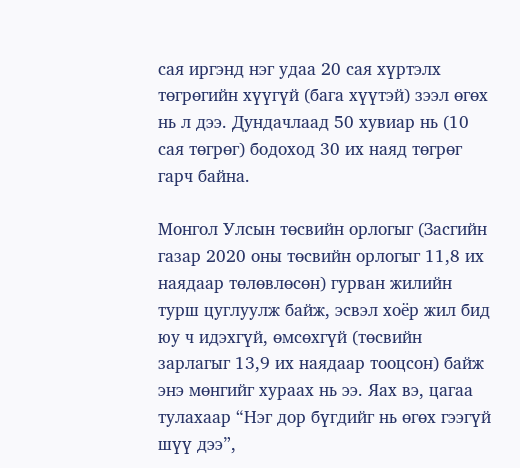сая иргэнд нэг удаа 20 сая хүртэлх төгрөгийн хүүгүй (бага хүүтэй) зээл өгөх нь л дээ. Дундачлаад 50 хувиар нь (10 сая төгрөг) бодоход 30 их наяд төгрөг гарч байна.

Монгол Улсын төсвийн орлогыг (Засгийн газар 2020 оны төсвийн орлогыг 11,8 их наядаар төлөвлөсөн) гурван жилийн турш цуглуулж байж, эсвэл хоёр жил бид юу ч идэхгүй, өмсөхгүй (төсвийн зарлагыг 13,9 их наядаар тооцсон) байж энэ мөнгийг хураах нь ээ. Яах вэ, цагаа тулахаар “Нэг дор бүгдийг нь өгөх гээгүй шүү дээ”,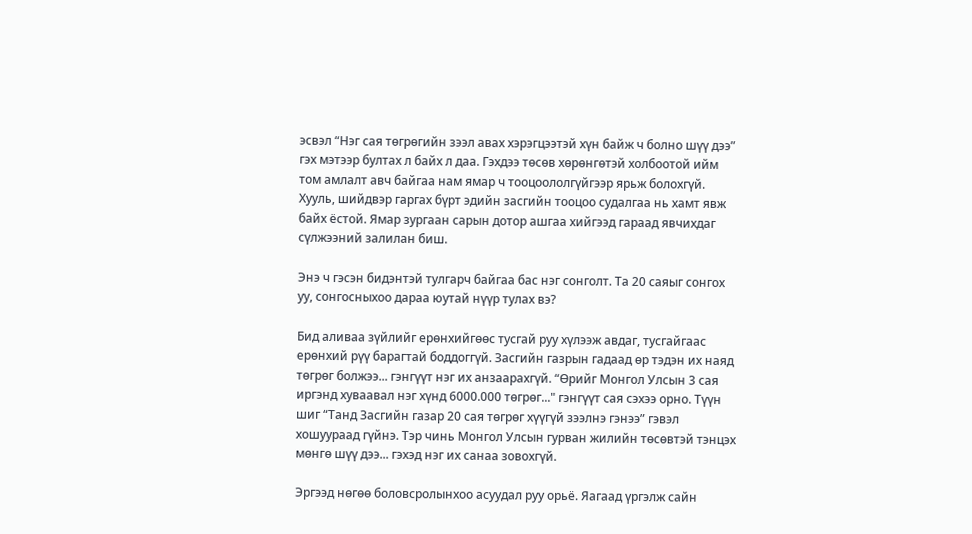эсвэл “Нэг сая төгрөгийн зээл авах хэрэгцээтэй хүн байж ч болно шүү дээ” гэх мэтээр бултах л байх л даа. Гэхдээ төсөв хөрөнгөтэй холбоотой ийм том амлалт авч байгаа нам ямар ч тооцоололгүйгээр ярьж болохгүй. Хууль, шийдвэр гаргах бүрт эдийн засгийн тооцоо судалгаа нь хамт явж байх ёстой. Ямар зургаан сарын дотор ашгаа хийгээд гараад явчихдаг сүлжээний залилан биш.

Энэ ч гэсэн бидэнтэй тулгарч байгаа бас нэг сонголт. Та 20 саяыг сонгох уу, сонгосныхоо дараа юутай нүүр тулах вэ?

Бид аливаа зүйлийг ерөнхийгөөс тусгай руу хүлээж авдаг, тусгайгаас ерөнхий рүү барагтай боддоггүй. Засгийн газрын гадаад өр тэдэн их наяд төгрөг болжээ... гэнгүүт нэг их анзаарахгүй. “Өрийг Монгол Улсын 3 сая иргэнд хуваавал нэг хүнд 6000.000 төгрөг..." гэнгүүт сая сэхээ орно. Түүн шиг “Танд Засгийн газар 20 сая төгрөг хүүгүй зээлнэ гэнээ” гэвэл хошуураад гүйнэ. Тэр чинь Монгол Улсын гурван жилийн төсөвтэй тэнцэх мөнгө шүү дээ... гэхэд нэг их санаа зовохгүй.

Эргээд нөгөө боловсролынхоо асуудал руу орьё. Яагаад үргэлж сайн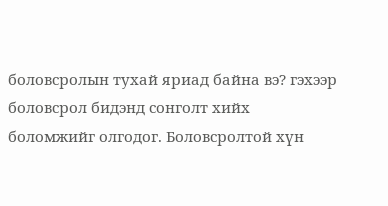боловсролын тухай яриад байна вэ? гэхээр боловсрол бидэнд сонголт хийх боломжийг олгодог. Боловсролтой хүн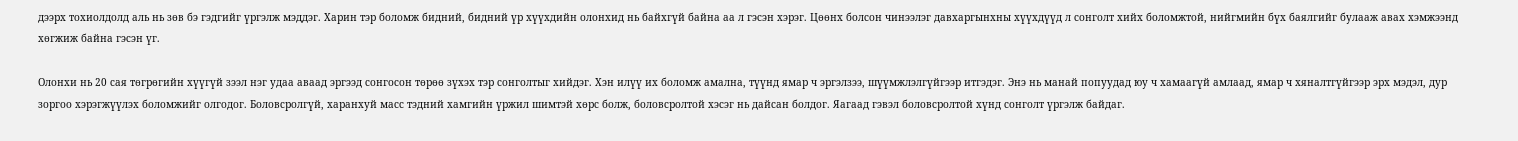дээрх тохиолдолд аль нь зөв бэ гэдгийг үргэлж мэддэг. Харин тэр боломж бидний, бидний үр хүүхдийн олонхид нь байхгүй байна аа л гэсэн хэрэг. Цөөнх болсон чинээлэг давхаргынхны хүүхдүүд л сонголт хийх боломжтой, нийгмийн бүх баялгийг булааж авах хэмжээнд хөгжиж байна гэсэн үг.

Олонхи нь 20 сая төгрөгийн хүүгүй зээл нэг удаа аваад эргээд сонгосон төрөө зүхэх тэр сонголтыг хийдэг. Хэн илүү их боломж амална, түүнд ямар ч эргэлзээ, шүүмжлэлгүйгээр итгэдэг. Энэ нь манай попуудад юу ч хамаагүй амлаад, ямар ч хяналтгүйгээр эрх мэдэл, дур зоргоо хэрэгжүүлэх боломжийг олгодог. Боловсролгүй, харанхуй масс тэдний хамгийн үржил шимтэй хөрс болж, боловсролтой хэсэг нь дайсан болдог. Яагаад гэвэл боловсролтой хүнд сонголт үргэлж байдаг.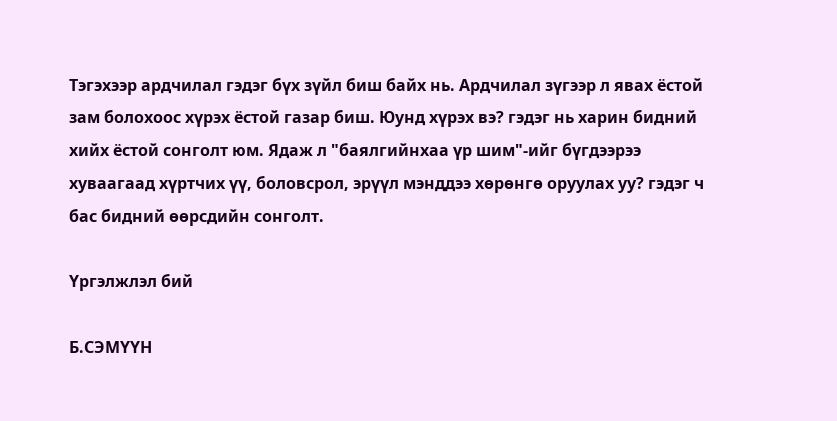Тэгэхээр ардчилал гэдэг бүх зүйл биш байх нь. Ардчилал зүгээр л явах ёстой зам болохоос хүрэх ёстой газар биш. Юунд хүрэх вэ? гэдэг нь харин бидний хийх ёстой сонголт юм. Ядаж л "баялгийнхаа үр шим"-ийг бүгдээрээ хуваагаад хүртчих үү, боловсрол, эрүүл мэнддээ хөрөнгө оруулах уу? гэдэг ч бас бидний өөрсдийн сонголт.

Үргэлжлэл бий

Б.СЭМҮҮН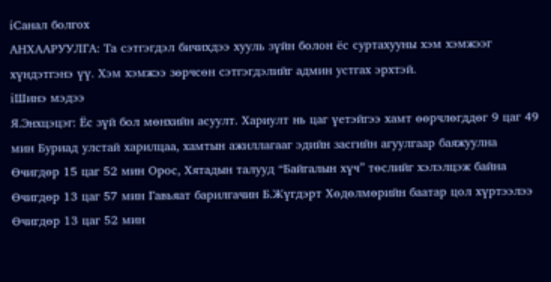iСанал болгох
АНХААРУУЛГА: Та сэтгэгдэл бичихдээ хууль зүйн болон ёс суртахууны хэм хэмжээг хүндэтгэнэ үү. Хэм хэмжээ зөрчсөн сэтгэгдэлийг админ устгах эрхтэй.
iШинэ мэдээ
Я.Энхцэцэг: Ёс зүй бол мөнхийн асуулт. Хариулт нь цаг үетэйгээ хамт өөрчлөгддөг 9 цаг 49 мин Буриад улстай харилцаа, хамтын ажиллагааг эдийн засгийн агуулгаар баяжуулна Өчигдөр 15 цаг 52 мин Орос, Хятадын талууд “Байгалын хүч” төслийг хэлэлцэж байна Өчигдөр 13 цаг 57 мин Гавьяат барилгачин Б.Жүгдэрт Хөдөлмөрийн баатар цол хүртээлээ Өчигдөр 13 цаг 52 мин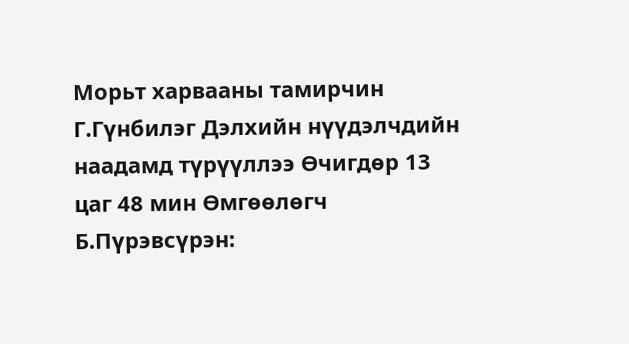Морьт харвааны тамирчин Г.Гүнбилэг Дэлхийн нүүдэлчдийн наадамд түрүүллээ Өчигдөр 13 цаг 48 мин Өмгөөлөгч Б.Пүрэвсүрэн: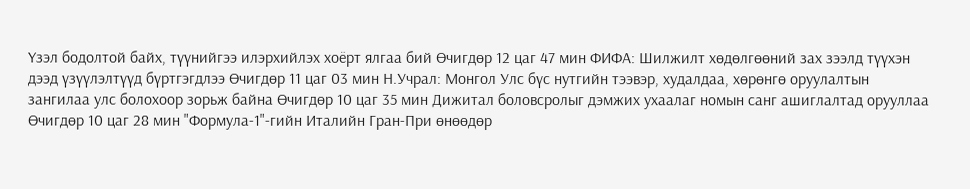Үзэл бодолтой байх, түүнийгээ илэрхийлэх хоёрт ялгаа бий Өчигдөр 12 цаг 47 мин ФИФА: Шилжилт хөдөлгөөний зах зээлд түүхэн дээд үзүүлэлтүүд бүртгэгдлээ Өчигдөр 11 цаг 03 мин Н.Учрал: Монгол Улс бүс нутгийн тээвэр, худалдаа, хөрөнгө оруулалтын зангилаа улс болохоор зорьж байна Өчигдөр 10 цаг 35 мин Дижитал боловсролыг дэмжих ухаалаг номын санг ашиглалтад орууллаа Өчигдөр 10 цаг 28 мин "Формула-1"-гийн Италийн Гран-При өнөөдөр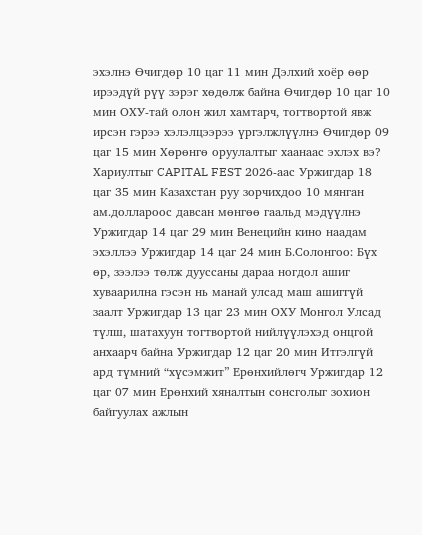эхэлнэ Өчигдөр 10 цаг 11 мин Дэлхий хоёр өөр ирээдүй рүү зэрэг хөдөлж байна Өчигдөр 10 цаг 10 мин ОХУ-тай олон жил хамтарч, тогтвортой явж ирсэн гэрээ хэлэлцээрээ үргэлжлүүлнэ Өчигдөр 09 цаг 15 мин Хөрөнгө оруулалтыг хаанаас эхлэх вэ? Хариултыг CAPITAL FEST 2026-аас Уржигдар 18 цаг 35 мин Казахстан руу зорчихдоо 10 мянган ам.доллароос давсан мөнгөө гаальд мэдүүлнэ Уржигдар 14 цаг 29 мин Венецийн кино наадам эхэллээ Уржигдар 14 цаг 24 мин Б.Солонгоо: Бүх өр, зээлээ төлж дууссаны дараа ногдол ашиг хуваарилна гэсэн нь манай улсад маш ашиггүй заалт Уржигдар 13 цаг 23 мин ОХУ Монгол Улсад түлш, шатахуун тогтвортой нийлүүлэхэд онцгой анхаарч байна Уржигдар 12 цаг 20 мин Итгэлгүй ард түмний “хүсэмжит” Ерөнхийлөгч Уржигдар 12 цаг 07 мин Ерөнхий хяналтын сонсголыг зохион байгуулах ажлын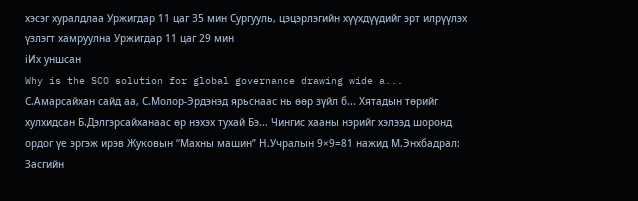хэсэг хуралдлаа Уржигдар 11 цаг 35 мин Сургууль, цэцэрлэгийн хүүхдүүдийг эрт илрүүлэх үзлэгт хамруулна Уржигдар 11 цаг 29 мин
iИх уншсан
Why is the SCO solution for global governance drawing wide a... С.Амарсайхан сайд аа, С.Молор-Эрдэнэд ярьснаас нь өөр зүйл б... Хятадын төрийг хулхидсан Б.Дэлгэрсайханаас өр нэхэх тухай Бэ... Чингис хааны нэрийг хэлээд шоронд ордог үе эргэж ирэв Жуковын “Махны машин” Н.Учралын 9×9=81 нажид М.Энхбадрал: Засгийн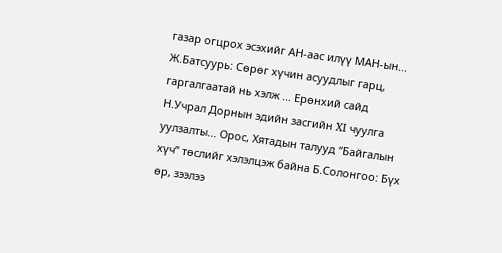газар огцрох эсэхийг АН-аас илүү МАН-ын... Ж.Батсуурь: Сөрөг хүчин асуудлыг гарц, гаргалгаатай нь хэлж ... Ерөнхий сайд Н.Учрал Дорнын эдийн засгийн XI чуулга уулзалты... Орос, Хятадын талууд “Байгалын хүч” төслийг хэлэлцэж байна Б.Солонгоо: Бүх өр, зээлээ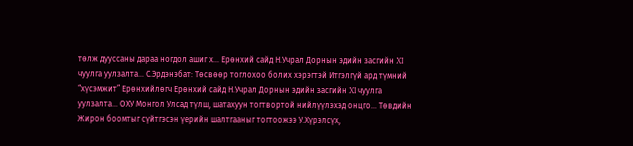төлж дууссаны дараа ногдол ашиг х... Ерөнхий сайд Н.Учрал Дорнын эдийн засгийн XI чуулга уулзалта... С.Эрдэнэбат: Төсвөөр тоглохоо болих хэрэгтэй Итгэлгүй ард түмний “хүсэмжит” Ерөнхийлөгч Ерөнхий сайд Н.Учрал Дорнын эдийн засгийн XI чуулга уулзалта... ОХУ Монгол Улсад түлш, шатахуун тогтвортой нийлүүлэхэд онцго... Төвдийн Жирон боомтыг сүйтгэсэн үерийн шалтгааныг тогтоожээ У.Хүрэлсүх,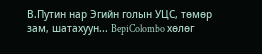В.Путин нар Эгийн голын УЦС, төмөр зам, шатахуун... BepiColombo хөлөг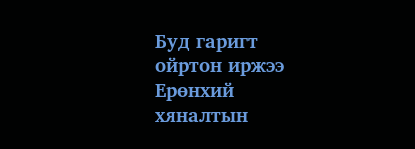Буд гаригт ойртон иржээ Ерөнхий хяналтын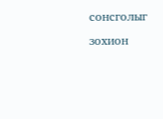сонсголыг зохион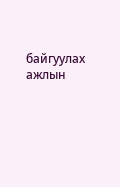байгуулах ажлын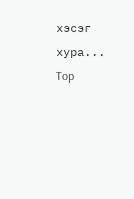хэсэг хура...
Top